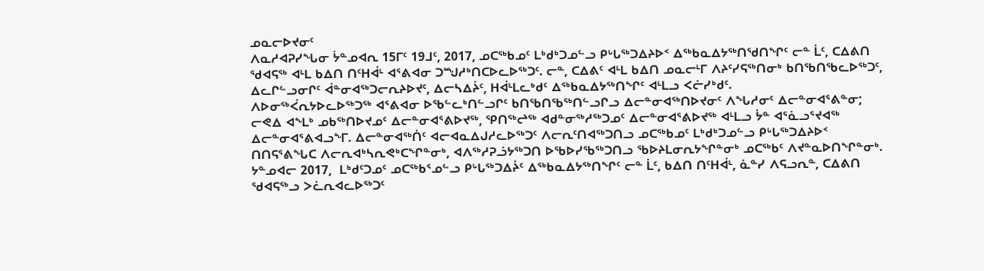ᓄᓇᓕᐅᔪᓂᑦ
ᐱᓇᓱᐊᕈᓯᖓᓂ ᔮᓐᓄᐊᕆ 15ᒥᑦ 19ᒧᑦ, 2017, ᓄᑕᖅᑲᓄᑦ ᒪᒃᑯᒃᑐᓄᓪᓗ ᑭᒡᒐᖅᑐᐃᔨᐅᑉ ᐃᖅᑲᓇᐃᔭᖅᑎᖁᑎᖏᑦ ᓕᓐ ᒫᑦ, ᑕᐃᕕᑎ ᖁᐊᕋᖅ ᐊᒻᒪ ᑲᐃᑎ ᑎᑦᕼᐋᒻ ᐊᕐᕕᐊᓂ ᑐᙳᓱᒃᑎᑕᐅᓚᐅᖅᑐᑦ. ᓕᓐ, ᑕᐃᕕᑦ ᐊᒻᒪ ᑲᐃᑎ ᓄᓇᓕᒻᒥ ᐱᔨᑦᓯᕋᖅᑎᓂᒃ ᑲᑎᖃᑎᖃᓚᐅᖅᑐᑦ, ᐃᓚᒋᓪᓗᓂᒋᑦ ᐋᓐᓂᐊᖅᑐᓕᕆᔨᐅᔪᑦ, ᐃᓕᓴᐃᔩᑦ, ᕼᐋᒻᒪᓚᒃᑯᑦ ᐃᖅᑲᓇᐃᔭᖅᑎᖏᑦ ᐊᒻᒪᓗ ᐸᓖᓯᒃᑯᑦ.
ᐱᐅᓂᖅᐹᕆᔭᐅᓚᐅᖅᑐᖅ ᐊᕐᕕᐊᓂ ᐅᖃᓪᓚᒃᑎᓪᓗᒋᑦ ᑲᑎᖃᑎᖃᖅᑎᓪᓗᒋᓗ ᐃᓕᓐᓂᐊᖅᑎᐅᔪᓂᑦ ᐱᖓᓱᓂᑦ ᐃᓕᓐᓂᐊᕐᕕᓐᓂ; ᓕᕙᐃ ᐊᖕᒪᒃ ᓄᑲᖅᑎᐅᔪᓄᑦ ᐃᓕᓐᓂᐊᕐᕕᐅᔪᖅ, ᕿᑎᖅᖠᖅ ᐊᑯᓐᓂᖅᓱᖅᑐᓄᑦ ᐃᓕᓐᓂᐊᕐᕕᐅᔪᖅ ᐊᒻᒪᓗ ᔮᓐ ᐊᕐᓈᓗᕐᔪᐊᖅ ᐃᓕᓐᓂᐊᕐᕕᐊᓗᖕᒥ. ᐃᓕᓐᓂᐊᖅᑏᑦ ᐊᓕᐊᓇᐃᒍᓱᓚᐅᖅᑐᑦ ᐱᓕᕆᑦᑎᐊᖅᑐᑎᓗ ᓄᑕᖅᑲᓄᑦ ᒪᒃᑯᒃᑐᓄᓪᓗ ᑭᒡᒐᖅᑐᐃᔨᐅᑉ ᑎᑎᕋᕐᕕᖓᑕ ᐱᓕᕆᐊᒃᓴᕆᕙᒃᑕᖏᓐᓂᒃ, ᐊᐱᖅᓱᕈᓘᔭᖅᑐᑎ ᐅᖃᐅᓯᖃᖅᑐᑎᓗ ᖃᐅᔨᒪᓂᕆᔭᖏᓐᓂᒃ ᓄᑕᖅᑲᑦ ᐱᔪᓐᓇᐅᑎᖏᓐᓂᒃ.
ᔭᓐᓄᐊᓕ 2017,  ᒪᒃᑯᑦᑐᓄᑦ ᓄᑕᖅᑲᕐᓄᓪᓗ ᑭᒡᒐᖅᑐᐃᔩᑦ ᐃᖅᑲᓇᐃᔭᖅᑎᖏᑦ ᓕᓐ ᒫᑦ, ᑲᐃᑎ ᑎᑦᕼᐋᒻ, ᓈᓐᓯ ᐱᕋᓗᕆᓐ, ᑕᐃᕕᑎ ᖁᐊᕋᖅᓗ ᐳᓛᕆᐊᓚᐅᖅᑐᑦ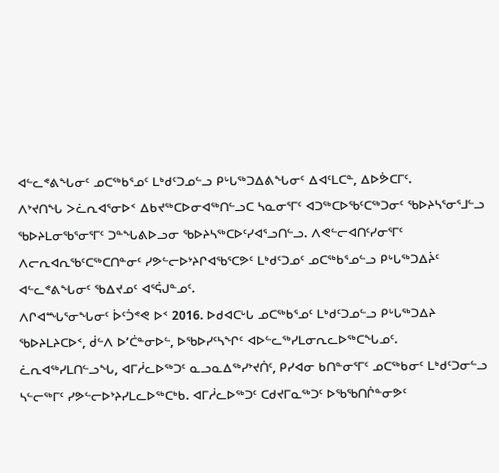ᐊᓪᓚᕝᕕᖓᓂᑦ ᓄᑕᖅᑲᕐᓄᑦ ᒪᒃᑯᑦᑐᓄᓪᓗ ᑭᒡᒐᖅᑐᐃᕕᖓᓂᑦ ᐃᐊᑦᒪᑕᓐ, ᐃᐅᕘᑕᒥᑦ.
ᐱᔾᔪᑎᖓ ᐳᓛᕆᐊᕐᓂᐅᑉ ᐃᑲᔪᖅᑕᐅᓂᐊᖅᑎᓪᓗᑕ ᓴᓇᓂᕐᒥᑦ ᐊᑐᖅᑕᐅᖃᑦᑕᖅᑐᓂᑦ ᖃᐅᔨᓴᕐᓂᕐᒧᓪᓗ ᖃᐅᔨᒪᓂᖃᕐᓂᕐᒥᑦ ᑐᓐᖓᕕᐅᓗᓂ ᖃᐅᔨᓴᖅᑕᐅᑦᓯᐊᕐᓗᑎᓪᓗ. ᐱᕙᓪᓕᐊᑎᑦᓯᓂᕐᒥᑦ ᐱᓕᕆᐊᕆᖃᑦᑕᖅᑕᑎᓐᓂᑦ ᓯᕗᓪᓕᐅᔾᔨᒋᐊᖃᕐᑕᕗᑦ ᒪᒃᑯᑦᑐᓄᑦ ᓄᑕᖅᑲᕐᓄᓪᓗ ᑭᒡᒐᖅᑐᐃᔩᑦ ᐊᓪᓚᕝᕕᖓᓂᑦ ᖃᐃᔪᓄᑦ ᐊᕐᕌᒍᓐᓄᑦ.
ᐱᒋᐊᙵᕐᓂᖓᓂᑦ ᐆᑦᑑᕝᕙ ᐅᑉ 2016. ᐅᑯᐊᑕᒡᒐ ᓄᑕᖅᑲᕐᓄᑦ ᒪᒃᑯᑦᑐᓄᓪᓗ ᑭᒡᒐᖅᑐᐃᔨ ᖃᐅᔨᒪᔨᑕᐅᑉ, ᑰᓪᐱ ᐅ’ᑖᓐᓂᐅᓪ, ᐅᖃᐅᓯᑦᓴᖏᑦ ᐊᐅᓪᓚᖅᓯᒪᓂᕆᓚᐅᖅᑕᖓᓄᑦ.
ᓛᕆᐊᖅᓯᒪᑎᓪᓗᖓ, ᐊᒥᓲᓚᐅᖅᑐᑦ ᓇᓗᓇᐃᖅᓯᔾᔪᑏᑦ, ᑭᓯᐊᓂ ᑲᑎᓐᓂᕐᒥᑦ ᓄᑕᖅᑲᓂᑦ ᒪᒃᑯᑦᑐᓂᓪᓗ ᓴᓪᓕᖅᒥᑦ ᓯᕗᓪᓕᐅᔾᔨᓯᒪᓚᐅᖅᑕᒃᑲ. ᐊᒥᓲᓚᐅᖅᑐᑦ ᑕᑯᔪᒥᓇᖅᑐᑦ ᐅᖃᖃᑎᒌᓐᓂᕗᑦ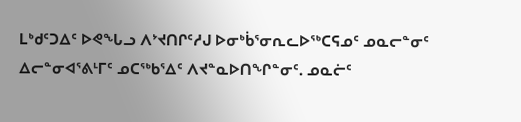ᒪᒃᑯᑦᑐᐃᑦ ᐅᕙᖓᓗ ᐱᔾᔪᑎᒋᑦᓱᒍ ᐅᓂᒃᑳᕐᓂᕆᓚᐅᖅᑕᕋᓄᑦ ᓄᓇᓕᓐᓂᑦ ᐃᓕᓐᓂᐊᕐᕕᒻᒥᑦ ᓄᑕᖅᑲᕐᐃᑦ ᐱᔪᓐᓇᐅᑎᖏᓐᓂᑦ. ᓄᓇᓖᑦ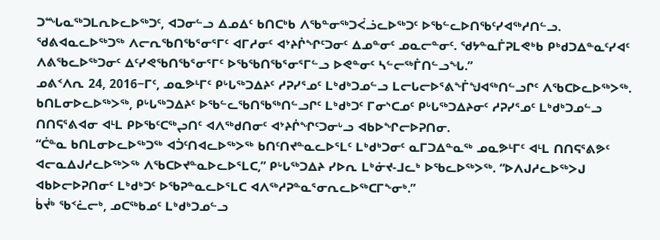ᑐᙵᓇᖅᑐᒪᕆᐅᓚᐅᖅᑐᑦ, ᐊᑐᓂᓪᓗ ᐃᓄᐃᑦ ᑲᑎᑕᒃᑲ ᐱᖃᓐᓂᖅᑐᐹᓘᓚᐅᖅᑐᑦ ᐅᖃᓪᓚᐅᑎᖃᑦᓯᐊᖅᓱᑎᓪᓗ. ᖁᕕᐊᓇᓚᐅᖅᑐᖅ ᐱᓕᕆᖃᑎᖃᕐᓂᕐᒥᑦ ᐊᒥᓱᓂᑦ ᐊᔾᔨᒌᖏᑦᑐᓂᑦ ᐃᓄᓐᓂᑦ ᓄᓇᓕᓐᓂᑦ. ᖁᔭᓐᓇᒦᕈᒪᕙᒃᑲ ᑭᒃᑯᑐᐃᓐᓇᑦᓯᐊᑦ ᐱᕕᖃᓚᐅᖅᑐᓂᑦ ᐃᑦᓯᕙᖃᑎᖃᕐᓂᕐᒥᑦ ᐅᖃᖃᑎᖃᕐᓂᕐᒥᓪᓗ ᐅᕙᓐᓂᑦ ᓴᓪᓕᖅᒦᑎᓪᓗᖓ.”
ᓄᕕᑉᐱᕆ 24, 2016−ᒥᑦ, ᓄᓇᕗᒻᒥᑦ ᑭᒡᒐᖅᑐᐃᔨᑦ ᓱᕈᓯᕐᓄᑦ ᒪᒃᑯᒃᑐᓄᓪᓗ ᒪᓕᒐᓕᐅᕐᕕᖕᒦᖑᐊᖅᑎᓪᓗᒋᑦ ᐱᖃᑕᐅᓚᐅᖅᐳᖅ. ᑲᑎᒪᓂᐅᓚᐅᖅᐳᖅ, ᑭᒡᒐᖅᑐᐃᔨᑦ ᐅᖃᓪᓚᖃᑎᖃᖅᑎᓪᓗᒋᑦ ᒪᒃᑯᒃᑐᑦ ᒥᓂᔅᑕᓄᑦ ᑭᒡᒐᖅᑐᐃᔨᓂᑦ ᓱᕈᓯᕐᓄᑦ ᒪᒃᑯᒃᑐᓄᓪᓗ ᑎᑎᕋᕐᕕᐊᓂ ᐊᒻᒪ ᑭᐅᖃᑦᑕᖅᖢᑎᑦ ᐊᐱᖅᑯᑎᓂᑦ ᐊᔾᔨᒌᖏᑦᑐᓂᒡᓗ ᐊᑲᐅᖏᓕᐅᕈᑎᓂ.
“ᑖᓐᓇ ᑲᑎᒪᓂᐅᓚᐅᖅᑐᖅ ᐊᑑᑦᑎᐊᓚᐅᖅᐳᖅ ᑲᑎᑦᑎᔪᓐᓇᓚᐅᕐᒪᑦ ᒪᒃᑯᒃᑐᓂᑦ ᓇᒥᑐᐃᓐᓇᖅ ᓄᓇᕗᒻᒥᑦ ᐊᒻᒪ ᑎᑎᕋᕐᕕᕗᑦ ᐊᓕᓇᐃᒍᓱᓚᐅᖅᐳᖅ ᐱᖃᑕᐅᔪᓐᓇᐅᓚᐅᕐᒪᑕ,” ᑭᒡᒐᖅᑐᐃᔨ ᓯᐅᕆ ᒪᒃᓃᔪ-ᒧᓚᒃ ᐅᖃᓚᐅᖅᐳᖅ. “ᐅᐱᒍᓱᓚᐅᖅᐳᒍ ᐊᑲᐅᓕᐅᕈᑎᓂᑦ ᒪᒃᑯᒃᑐᑦ ᐅᖃᕈᓐᓇᓚᐅᕐᒪᑕ ᐊᐱᖅᓱᕈᓐᓇᕐᓂᕆᓚᐅᖅᑕᒥᖕᓂᒃ.”
ᑳᔫᒃ ᖃᑉᓛᓕᒃ, ᓄᑕᖅᑲᓄᑦ ᒪᒃᑯᒃᑐᓄᓪᓗ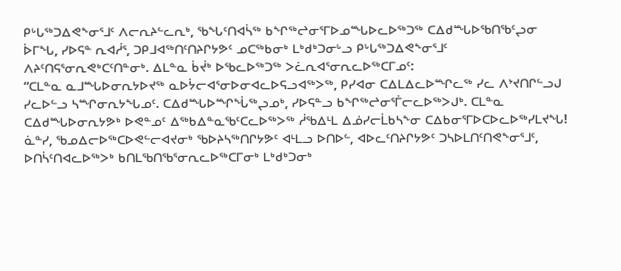ᑭᒡᒐᖅᑐᐃᕙᖕᓂᕐᒧᑦ ᐱᓕᕆᔨᓪᓚᕆᒃ, ᖃᖓᑦᑎᐊᓵᖅ ᑲᖏᖅᖠᓂᕐᒥᐅᓄᙵᐅᓚᐅᖅᑐᖅ ᑕᐃᑯᙵᐅᖃᑎᖃᑦᖢᓂ ᐆᒥᖓ, ᓯᐅᕋᓐ ᕆᐊᓲᕐ, ᑐᑭᒧᐊᖅᑎᑦᑎᔨᒋᔭᕗᑦ ᓄᑕᖅᑲᓂᒃ ᒪᒃᑯᒃᑐᓂᒡᓗ ᑭᒡᒐᖅᑐᐃᕙᖕᓂᕐᒧᑦ ᐱᔨᑦᑎᕋᕐᓂᕆᕙᒃᑕᑦᑎᓐᓂᒃ. ᐃᒪᓐᓇ ᑳᔫᒃ ᐅᖃᓚᐅᖅᑐᖅ ᐳᓛᕆᐊᕐᓂᕆᓚᐅᖅᑕᒥᓄᑦ:
“ᑕᒪᓐᓇ ᓇᒧᙵᐅᓂᕆᔭᐅᔪᖅ ᓇᐅᔮᓕᐊᕐᓂᐅᓂᐊᓚᐅᕋᓗᐊᖅᐳᖅ, ᑭᓯᐊᓂ ᑕᐃᒪᐃᓚᐅᙱᓚᖅ ᓯᓚ ᐱᔾᔪᑎᒋᓪᓗᒍ ᓯᓚᐅᓪᓗ ᓴᙱᓂᕆᔭᖓᓄᑦ. ᑕᐃᑯᙵᐅᙱᖔᖅᖢᓄᒃ, ᓯᐅᕋᓐᓗ ᑲᖏᖅᖠᓂᕐᒦᓕᓚᐅᖅᐳᒍᒃ. ᑕᒪᓐᓇ ᑕᐃᑯᙵᐅᓂᕆᔭᕗᒃ ᐅᕙᓐᓄᑦ ᐃᖅᑲᐃᓐᓇᖃᑦᑕᓚᐅᖅᐳᖅ ᓲᖃᐃᒻᒪ ᐃᓅᓯᓕᒫᑲᓴᖕᓂ ᑕᐃᑲᓂᕐᒥᐅᑕᐅᓚᐅᖅᓯᒪᔪᖓ!
ᓈᓐᓯ, ᖃᓄᐃᓕᐅᖅᑕᐅᕙᓪᓕᐊᔪᓂᒃ ᖃᐅᔨᓴᖅᑎᒋᔭᕗᑦ ᐊᒻᒪᓗ ᐅᑎᐅᓪ, ᐊᐅᓚᑦᑎᔨᒋᔭᕗᑦ ᑐᓴᐅᒪᑎᑦᑎᕙᖕᓂᕐᒧᑦ, ᐅᑎᓵᑦᑎᐊᓚᐅᖅᐳᒃ ᑲᑎᒪᖃᑎᖃᕐᓂᕆᓚᐅᖅᑕᒥᓂᒃ ᒪᒃᑯᒃᑐᓂᒃ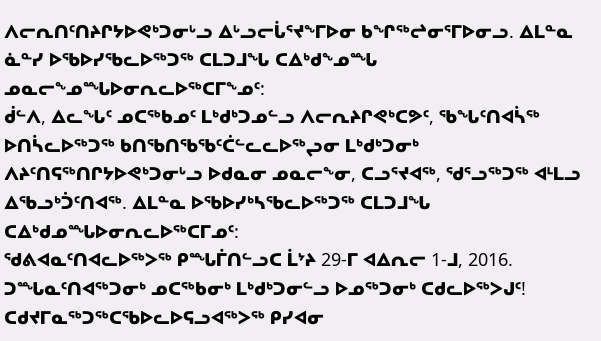ᐱᓕᕆᑎᑦᑎᔨᒋᔭᐅᕙᒃᑐᓂᒡᓗ ᐃᒡᓗᓕᒑᕐᔪᖕᒥᐅᓂ ᑲᖏᖅᖠᓂᕐᒥᐅᓂᓗ. ᐃᒪᓐᓇ ᓈᓐᓯ ᐅᖃᐅᓯᖃᓚᐅᖅᑐᖅ ᑕᒪᑐᒧᖓ ᑕᐃᒃᑯᖕᓄᙵ ᓄᓇᓕᖕᓄᙵᐅᓂᕆᓚᐅᖅᑕᒥᖕᓄᑦ:
ᑰᓪᐱ, ᐃᓚᖓᑦ ᓄᑕᖅᑲᓄᑦ ᒪᒃᑯᒃᑐᓄᓪᓗ ᐱᓕᕆᔨᒋᕙᒃᑕᕗᑦ, ᖃᖓᑦᑎᐊᓵᖅ ᐅᑎᓵᓚᐅᖅᑐᖅ ᑲᑎᖃᑎᖃᖃᑦᑖᓪᓚᓚᐅᖅᖢᓂ ᒪᒃᑯᒃᑐᓂᒃ ᐱᔨᑦᑎᕋᖅᑎᒋᔭᐅᕙᒃᑐᓂᒡᓗ ᐅᑯᓇᓂ ᓄᓇᓕᖕᓂ, ᑕᓗᕐᔪᐊᖅ, ᖁᕐᓗᖅᑐᖅ ᐊᒻᒪᓗ ᐃᖃᓗᒃᑑᑦᑎᐊᖅ. ᐃᒪᓐᓇ ᐅᖃᐅᓯᒃᓴᖃᓚᐅᖅᑐᖅ ᑕᒪᑐᒧᖓ ᑕᐃᒃᑯᓄᙵᐅᓂᕆᓚᐅᖅᑕᒥᓄᑦ:
ᖁᕕᐊᓇᑦᑎᐊᓚᐅᖅᐳᖅ ᑭᙵᒦᑎᓪᓗᑕ ᒫᔾᔨ 29-ᒥ ᐊᐃᕆᓕ 1-ᒧ, 2016.
ᑐᙵᓇᑦᑎᐊᖅᑐᓂᒃ ᓄᑕᖅᑲᓂᒃ ᒪᒃᑯᒃᑐᓂᓪᓗ ᐅᓄᖅᑐᓂᒃ ᑕᑯᓚᐅᖅᐳᒍᑦ! ᑕᑯᔪᒥᓇᖅᑐᖅᑕᖃᐅᓚᐅᕋᓗᐊᖅᐳᖅ ᑭᓯᐊᓂ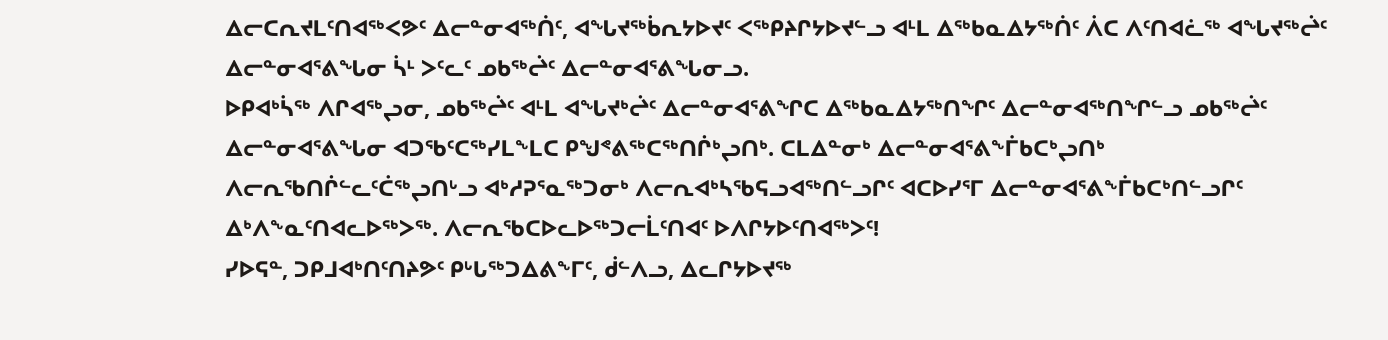ᐃᓕᑕᕆᔪᒪᑦᑎᐊᖅᐸᕗᑦ ᐃᓕᓐᓂᐊᖅᑏᑦ, ᐊᖓᔪᖅᑳᕆᔭᐅᔪᑦ ᐸᖅᑭᔨᒋᔭᐅᔪᓪᓗ ᐊᒻᒪ ᐃᖅᑲᓇᐃᔭᖅᑏᑦ ᐲᑕ ᐱᑦᑎᐊᓛᖅ ᐊᖓᔪᖅᖡᑦ ᐃᓕᓐᓂᐊᕐᕕᖓᓂ ᓵᒻ ᐳᑦᓚᑦ ᓄᑲᖅᖡᑦ ᐃᓕᓐᓂᐊᕐᕕᖓᓂᓗ.
ᐅᑭᐊᒃᓵᖅ ᐱᒋᐊᖅᖢᓂ, ᓄᑲᖅᖡᑦ ᐊᒻᒪ ᐊᖓᔪᒃᖡᑦ ᐃᓕᓐᓂᐊᕐᕕᖏᑕ ᐃᖅᑲᓇᐃᔭᖅᑎᖏᑦ ᐃᓕᓐᓂᐊᖅᑎᖏᓪᓗ ᓄᑲᖅᖡᑦ ᐃᓕᓐᓂᐊᕐᕕᖓᓂ ᐊᑐᖃᑦᑕᖅᓯᒪᖕᒪᑕ ᑭᖑᕝᕕᖅᑕᖅᑎᒌᒃᖢᑎᒃ. ᑕᒪᐃᓐᓂᒃ ᐃᓕᓐᓂᐊᕐᕕᖕᒦᑲᑕᒃᖢᑎᒃ ᐱᓕᕆᖃᑎᒌᓪᓚᑦᑖᖅᖢᑎᒡᓗ ᐊᒃᓱᕈᕐᓇᖅᑐᓂᒃ ᐱᓕᕆᐊᒃᓴᖃᕋᓗᐊᖅᑎᓪᓗᒋᑦ ᐊᑕᐅᓯᕐᒥ ᐃᓕᓐᓂᐊᕐᕕᖕᒦᑲᑕᒃᑎᓪᓗᒋᑦ ᐃᒃᐱᖕᓇᑦᑎᐊᓚᐅᖅᐳᖅ. ᐱᓕᕆᖃᑕᐅᓚᐅᖅᑐᓕᒫᑦᑎᐊᑦ ᐅᐱᒋᔭᐅᑦᑎᐊᖅᐳᑦ!
ᓯᐅᕋᓐ, ᑐᑭᒧᐊᒃᑎᑦᑎᔨᕗᑦ ᑭᒡᒐᖅᑐᐃᕕᖕᒥᑦ, ᑰᓪᐱᓗ, ᐃᓚᒋᔭᐅᔪᖅ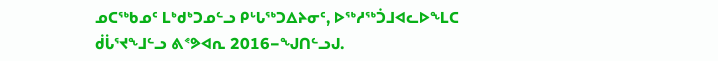ᓄᑕᖅᑲᓄᑦ ᒪᒃᑯᒃᑐᓄᓪᓗ ᑭᒡᒐᖅᑐᐃᔨᓂᑦ, ᐅᖅᓱᖅᑑᒧᐊᓚᐅᖕᒪᑕ ᑰᒑᕐᔪᖕᒧᓪᓗ ᕕᕝᕗᐊᕆ 2016−ᖑᑎᓪᓗᒍ.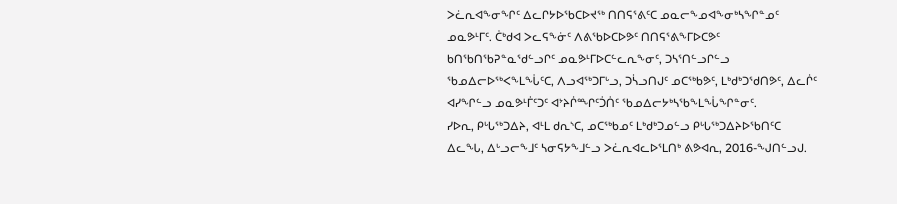ᐳᓛᕆᐊᖕᓂᖏᑦ ᐃᓚᒋᔭᐅᖃᑕᐅᔪᖅ ᑎᑎᕋᕐᕕᑦᑕ ᓄᓇᓕᖕᓄᐊᖕᓂᒃᓴᖏᓐᓄᑦ ᓄᓇᕗᒻᒥᑦ. ᑖᒃᑯᐊ ᐳᓚᕋᖕᓃᑦ ᐱᕕᖃᐅᑕᐅᕗᑦ ᑎᑎᕋᕐᕕᖕᒥᐅᑕᕗᑦ ᑲᑎᖃᑎᖃᕈᓐᓇᖁᓪᓗᒋᑦ ᓄᓇᕗᒻᒥᐅᑕᓪᓚᕆᖕᓂᑦ, ᑐᓴᕐᑎᓪᓗᒋᓪᓗ ᖃᓄᐃᓕᐅᖅᐸᖕᒪᖔᑦᑕ, ᐱᓗᐊᖅᑐᒥᒡᓗ, ᑐᓵᓗᑎᒍᑦ ᓄᑕᖅᑲᕗᑦ, ᒪᒃᑯᒃᑐᖁᑎᕗᑦ, ᐃᓚᒌᑦ ᐊᓯᖏᓪᓗ ᓄᓇᕗᒻᒦᑦᑐᑦ ᐊᔾᔨᒌᙱᑦᑑᑏᑦ ᖃᓄᐃᓕᔭᒃᓴᖃᖕᒪᖔᖏᓐᓂᑦ.
ᓯᐅᕆ, ᑭᒡᒐᖅᑐᐃᔨ, ᐊᒻᒪ ᑯᕆᔅᑕ, ᓄᑕᖅᑲᓄᑦ ᒪᒃᑯᒃᑐᓄᓪᓗ ᑭᒡᒐᖅᑐᐃᔨᐅᖃᑎᑦᑕ ᐃᓚᖓ, ᐃᒡᓗᓕᖕᒧᑦ ᓴᓂᕋᔭᖕᒧᓪᓗ ᐳᓛᕆᐊᓚᐅᕐᒪᑎᒃ ᕕᕗᐊᕆ, 2016-ᖑᑎᓪᓗᒍ.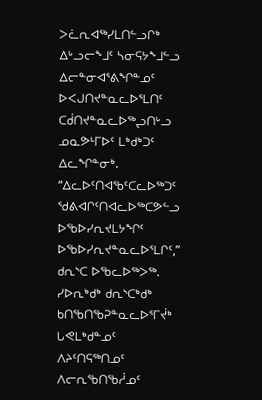ᐳᓛᕆᐊᖅᓯᒪᑎᓪᓗᒋᒃ ᐃᒡᓗᓕᖕᒧᑦ ᓴᓂᕋᔭᖕᒧᓪᓗ ᐃᓕᓐᓂᐊᕐᕕᖏᓐᓄᑦ ᐅᐸᒍᑎᔪᓐᓇᓚᐅᕐᒪᑎᑦ ᑕᑰᑎᔪᓐᓇᓚᐅᖅᖢᑎᒡᓗ ᓄᓇᕗᒻᒥᐅᑦ ᒪᒃᑯᒃᑐᑦ ᐃᓚᖏᓐᓂᒃ. “ᐃᓚᐅᑦᑎᐊᖃᑦᑕᓚᐅᖅᑐᑦ ᖁᕕᐊᒋᑦᑎᐊᓚᐅᖅᑕᕗᓪᓗ ᐅᖃᐅᓯᕆᔪᒪᔭᖏᑦ ᐅᖃᐅᓯᕆᔪᓐᓇᓚᐅᕐᒪᒋᑦ,” ᑯᕆᔅᑕ ᐅᖃᓚᐅᖅᐳᖅ. ᓯᐅᕆᒃᑯᒃ ᑯᕆᔅᑕᒃᑯᒃ ᑲᑎᖃᑎᖃᕈᓐᓇᓚᐅᕐᒥᔫᒃ ᒐᕙᒪᒃᑯᓐᓄᑦ ᐱᔨᑦᑎᕋᖅᑎᓄᑦ ᐱᓕᕆᖃᑎᖃᓲᓄᑦ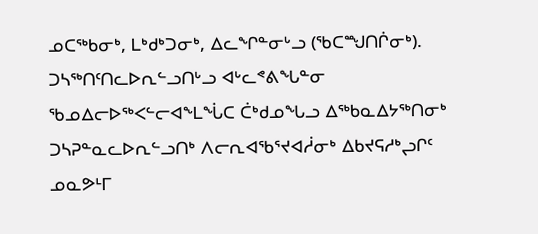ᓄᑕᖅᑲᓂᒃ, ᒪᒃᑯᒃᑐᓂᒃ, ᐃᓚᖏᓐᓂᒡᓗ (ᖃᑕᙳᑎᒌᓂᒃ).
ᑐᓴᖅᑎᑦᑎᓚᐅᕆᓪᓗᑎᒡᓗ ᐊᒡᓚᕝᕕᖓᓐᓂ ᖃᓄᐃᓕᐅᖅᐸᓪᓕᐊᖕᒪᖔᑕ ᑖᒃᑯᓄᖓᓗ ᐃᖅᑲᓇᐃᔭᖅᑎᓂᒃ ᑐᓴᕈᓐᓇᓚᐅᕆᓪᓗᑎᒃ ᐱᓕᕆᐊᖃᕐᔪᐊᓲᓂᒃ ᐃᑲᔪᕋᓱᒃᖢᒋᑦ ᓄᓇᕗᒻᒥ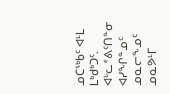ᓄᑕᖅᑲᑦ ᐊᒻᒪ ᒪᒃᑯᒃᑐᑦ. ᐊᒡᓚᕝᕕᑦᑎᓐᓂ ᐊᓯᖏᓐᓄᑦ ᓄᓇᓕᖕᓄᑦ ᓄᓇᕗᒻᒥ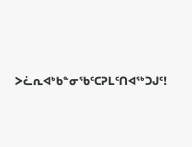ᐳᓛᕆᐊᒃᑲᓐᓂᖃᑦᑕᕈᒪᑦᑎᐊᖅᑐᒍᑦ!